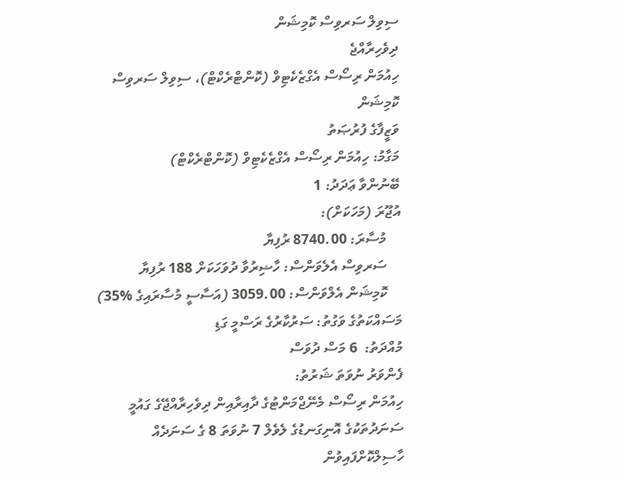ސިވިލް ސަރވިސް ކޮމިޝަން
ދިވެހިރާއްޖެ
ހިއުމަން ރިސޯސް އެގްޒެކެޓިވް (ކޮންޓްރެކްޓް)، ސިވިލް ސަރވިސް ކޮމިޝަން
ވަޒީފާގެ ފުރުޞަތު
މަގާމު: ހިއުމަން ރިސޯސް އެގްޒެކެޓިވް (ކޮންޓްރެކްޓް)
ބޭނުންވާ ޢަދަދު: 1
އުޖޫރަ (މަހަކަށް):
    މުސާރަ: 8740.00 ރުފިޔާ
    ސަރވިސް އެލެވަންސް: ހާޟިރުވާ ދުވަހަކަށް 188 ރުފިޔާ
    ކޮމިޝަން އެލްވަންސް: 3059.00 (އަސާސީ މުސާރައިގެ %35)
މަސައްކަތުގެ ވަގުތު: ސަރުކާރުގެ ރަސްމީ ގަޑި
މުއްދަތު:  6 މަސް ދުވަސް
ފެންވަރު ނުވަތަ ޝަރުތު:
ހިއުމަން ރިސޯސް މެނޭޖްމަންޓުގެ ދާއިރާއިން ދިވެހިރާއްޖޭގެ ގައުމީ ސަނަދުތަކުގެ އޮނިގަނޑުގެ ލެވެލް 7 ނުވަތަ 8 ގެ ސަނަދެއް ހާސިލްކޮށްފައިވުން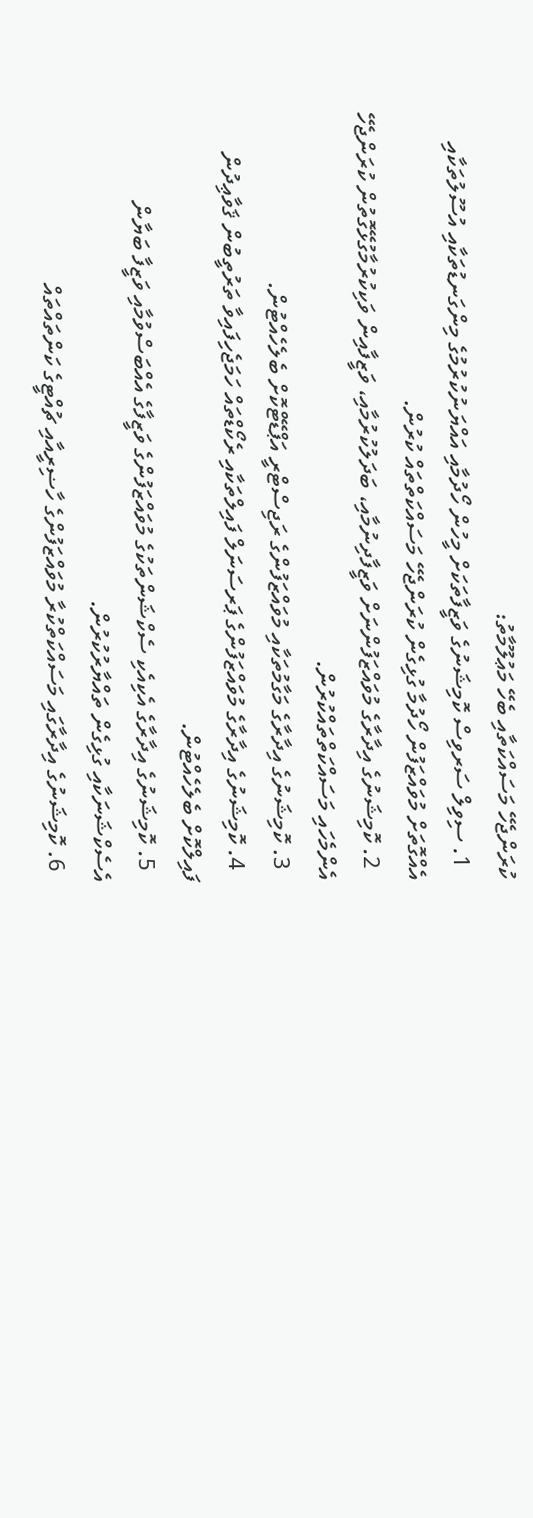ކުރަންޖެހޭ މަސައްކަތާއި ބެހޭ މަޢުލޫމާތު:
  1. ސިވިލް ސަރވިސް ކޮމިޝަނުގެ ވަޒީފާތަކަށް މީހުން ހޯދުމާއި އައްޔަނުކުރުމުގެ މިންގަނޑުތަކާއި އުސޫލުތަކާއި އެއްގޮތަށް މުވައްޒަފުން ހޯދުމާ ގުޅިގެން ކުރަންޖެހޭ މަސައްކަތްތައް ކުރުން.
  2. ކޮމިޝަނުގެ އިދާރާގެ މުވައްޒަފުންނަށް ވަޒީފާދިނުމާއި، ބަދަލުކުރުމާއި، ވަޒީފާއިން ވަކިކުރުމާގުޅޭގޮތުން ކުރަންޖެހޭ އެންމެހައި މަސައްކަތްތައްކުރުން.
  3. ކޮމިޝަނުގެ އިދާރާގެ މަގާމުތަކާއި މުވައްޒަފުންގެ ރަޖިސްޓްރީ އަޕްޑޭޓްކޮށް ބެލެހެއްޓުން.
  4. ކޮމިޝަނުގެ އިދާރާގެ މުވައްޒަފުންގެ ޕަރސަނަލް ފައިލްތަކާއި ރެކޯޑްތައް ހަމަޖެހިފައިވާ ތަރުތީބުން ޤަވާޢިދުން ފައިލްކޮށް ބެލެހެއްޓުން.
  5. ކޮމިޝަނުގެ އިދާރާގެ އެކިއެކި ސެކްޝަންތަކުގެ މުވައްޒަފުންގެ ވަޒީފާގެ އެއްބަސްވުމާއި ވަޒީފާ ބަޔާން އެސެކްޝަނަކާއި ގުޅިގެން ތައްޔާރުކުރުން.
  6. ކޮމިޝަނުގެ އިދާރާގައި މަސައްކަތްކުރާ މުވައްޒަފުންގެ ހާޟިރީއާއި ޗުއްޓީގެ ކަންތައްތައް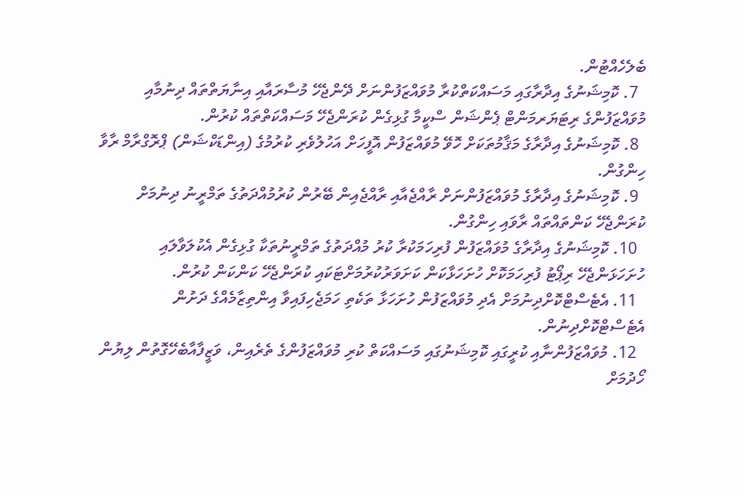ބެލެހެއްޓުން.
  7. ކޮމިޝަނުގެ އިދާރާގައި މަސައްކަތްކުރާ މުވައްޒަފުންނަށް ދޭންޖެހޭ މުސާރައާއި އިނާޔަތްތައް ދިނުމާއި މުވައްޒަފުންގެ ރިޓަޔަރމަންޓް ޕެންޝަން ސްކީމާ ގުޅިގެން ކުރަންޖެހޭ މަސައްކަތްތައް ކުރުން.
  8. ކޮމިޝަނުގެ އިދާރާގެ މަޤާމުތަކަށް ހޮވޭ މުވައްޒަފުން އޮފީހަށް އަހުލުވެރި ކުރުމުގެ (އިންޑަކްޝަން) ޕްރޮގްރާމް ރާވާ ހިންގުން.
  9. ކޮމިޝަނުގެ އިދާރާގެ މުވައްޒަފުންނަށް ރާއްޖެއާއި ރާއްޖެއިން ބޭރުން ކުރުމުއްދަތުގެ ތަމްރީނު ދިނުމަށް ކުރަންޖެހޭ ކަންތައްތައް ރާވައި ހިންގުން.
  10. ކޮމިޝަނުގެ އިދާރާގެ މުވައްޒަފުން ފުރިހަމަކުރާ ކުރު މުއްދަތުގެ ތަމްރީނުތަކާ ގުޅިގެން އެކުލަވާލައި ހުށަހަޅަންޖެހޭ ރިޕޯޓު ފުރިހަމަކޮށް ހުށަހަޅާކަން ކަށަވަރުކުރުމަށްޓަކައި ކުރަންޖެހޭ ކަންކަން ކުރުން.
  11. އެޓެސްޓްކޮށްދިނުމަށް އެދި މުވައްޒަފުން ހުށަހަޅާ ތަކެތި ހަމަޖެހިފައިވާ އިންތިޒާމެއްގެ ދަށުން އެޓެސްޓްކޮށްދިނުން.
  12. މުވައްޒަފުންނާއި ކުރީގައި ކޮމިޝަނުގައި މަސައްކަތް ކުރި މުވައްޒަފުންގެ ތެރެއިން، ވަޒީފާއާބެހޭގޮތުން ލިޔުން ހޯދުމަށް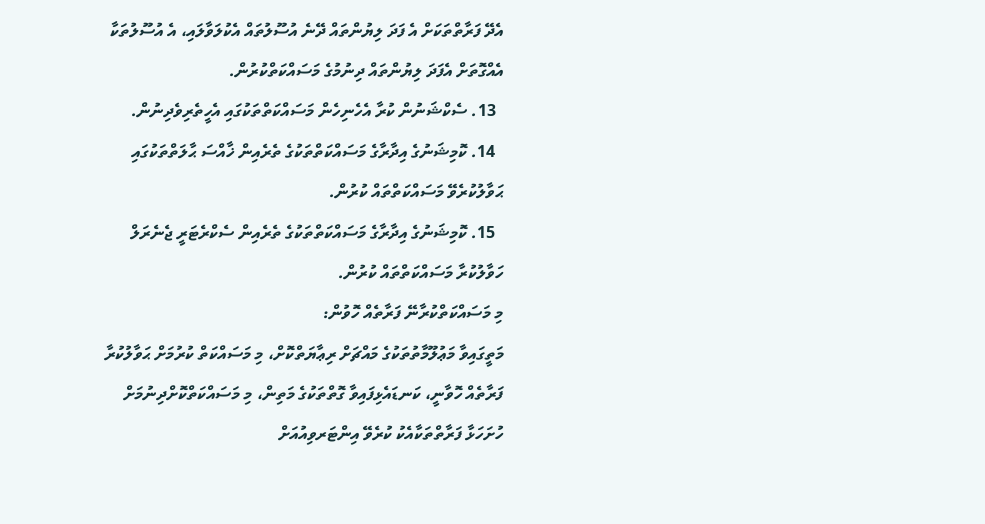އެދޭ ފަރާތްތަކަށް އެ ފަދަ ލިޔުންތައް ދޭނެ އުސޫލުތައް އެކުލަވާލައި، އެ އުސޫލުތަކާ އެއްގޮތަށް އެފަދަ ލިޔުންތައް ދިނުމުގެ މަސައްކަތްކުރުން.
  13. ސެކްޝަނުން ކުރާ އެހެނިހެން މަސައްކަތްތަކުގައި އެހީތެރިވެދިނުން.
  14. ކޮމިޝަނުގެ އިދާރާގެ މަސައްކަތްތަކުގެ ތެރެއިން ޚާއްސަ ޙާލަތްތަކުގައި ޙަވާލުކުރެވޭ މަސައްކަތްތައް ކުރުން.
  15. ކޮމިޝަނުގެ އިދާރާގެ މަސައްކަތްތަކުގެ ތެރެއިން ސެކްރެޓަރީ ޖެނެރަލް ހަވާލުކުރާ މަސައްކަތްތައް ކުރުން.
މި މަސައްކަތްކުރާނޭ ފަރާތެއް ހޮވުން:
މަތީގައިވާ މަޢުލޫމާތުތަކުގެ މައްޗަށް ރިޢާޔަތްކޮށް، މި މަސައްކަތް ކުރުމަށް ޙަވާލުކުރާ ފަރާތެއް ހޮވާނީ، ކަނޑައެޅިފައިވާ ގޮތްތަކުގެ މަތިން، މި މަސައްކަތްކޮށްދިނުމަށް ހުށަހަޅާ ފަރާތްތަކާއެކު ކުރެވޭ އިންޓަރވިއުއަށް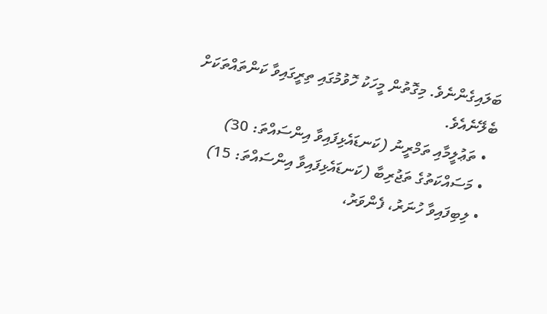ބަލައިގެންނެވެ. މިގޮތުން މީހަކު ހޮވުމުގައި ތިރީގައިވާ ކަންތައްތަކަށް ބެލޭނެއެވެ.
  • ތަޢުލީމާއި ތަމްރީނު (ކަނޑައެޅިފައިވާ އިންސައްތަ: 30)
  • މަސައްކަތުގެ ތަޖުރިބާ (ކަނޑައެޅިފައިވާ އިންސައްތަ: 15)
  • ލިބިފައިވާ ހުނަރު، ފެންވަރު،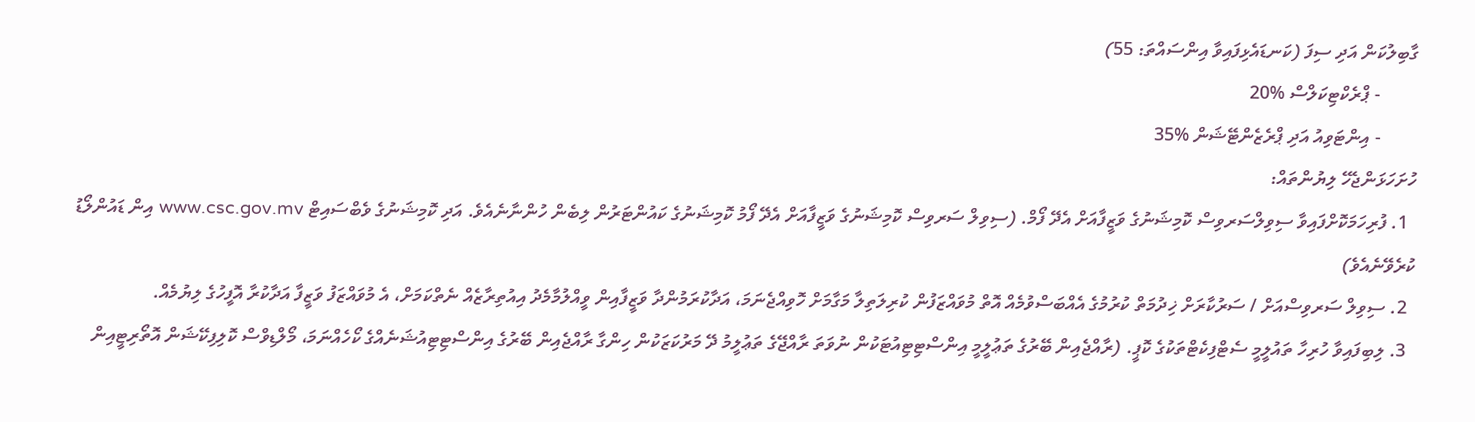ގާބިލުކަން އަދި ސިފަ (ކަނޑައެޅިފައިވާ އިންސައްތަ: 55)
        - ޕްރެކްޓިކަލްސް %20
        - އިންޓަވިއު އަދި ޕްރެޒެންޓޭޝަން %35
ހުށަހަޅަންޖެހޭ ލިޔުންތައް:
  1. ފުރިހަމަކޮށްފައިވާ ސިވިލްސަރވިސް ކޮމިޝަނުގެ ވަޒީފާއަށް އެދޭ ފޯމް. (ސިވިލް ސަރވިސް ކޮމިޝަނުގެ ވަޒީފާއަށް އެދޭ ފޯމު ކޮމިޝަނުގެ ކައުންޓަރުން ލިބެން ހުންނާނެއެވެ. އަދި ކޮމިޝަނުގެ ވެބްސައިޓް www.csc.gov.mv އިން ޑައުންލޯޑު ކުރެވޭނެއެވެ)
  2. ސިވިލް ސަރވިސްއަށް / ސަރުކާރަށް ޚިދުމަތް ކުރުމުގެ އެއްބަސްވުމެއް އޮތް މުވައްޒަފުން ކުރިލަތިލާ މަގާމަށް ހޮވިއްޖެނަމަ، އަދާކުރަމުންދާ ވަޒީފާއިން ވީއްލުމާމެދު އިއުތިރާޒެއް ނެތްކަމަށް، އެ މުވައްޒަފު ވަޒީފާ އަދާކުރާ އޮފީހުގެ ލިޔުމެއް.
  3. ލިބިފައިވާ ހުރިހާ ތައުލީމީ ސެޓްފިކެޓްތަކުގެ ކޮޕީ. (ރާއްޖެއިން ބޭރުގެ ތަޢުލީމީ އިންސްޓިޓިއުޓަކުން ނުވަތަ ރާއްޖޭގެ ތަޢުލީމު ދޭ މަރުކަޒަކުން ހިންގާ ރާއްޖެއިން ބޭރުގެ އިންސްޓިޓިއުޝަނެއްގެ ކޯހެއްނަމަ، މޯލްޑިވްސް ކޮލިފިކޭޝަން އޮތޯރިޓީއިން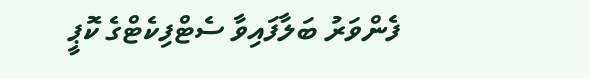ފެންވަރު ބަލާފައިވާ ސެޓްފިކެޓްގެ ކޮޕީ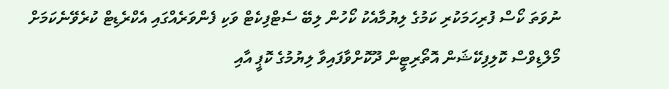ނުވަތަ ކޯސް ފުރިހަމަކުރި ކަމުގެ ލިޔުމާއެކު ކޯހުން ލިބޭ ސެޓްފިކެޓް ވަކި ފެންވަރެއްގައި އެކްރެޑިޓް ކުރެވޭނެކަމަށް މޯލްޑިވްސް ކޮލިފިކޭޝަން އޮތޯރިޓީން ދޫކޮށްވާފައިވާ ލިޔުމުގެ ކޮޕީ އާއި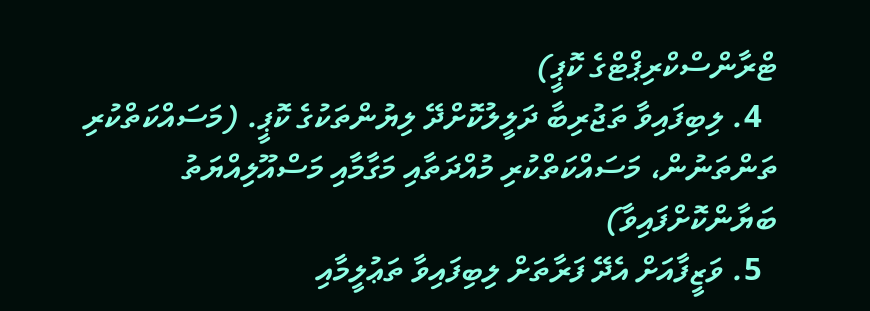ޓްރާންސްކްރިޕްޓްގެ ކޮޕީ)
  4. ލިބިފައިވާ ތަޖުރިބާ ދަލީލުކޮށްދޭ ލިޔުންތަކުގެ ކޮޕީ. (މަސައްކަތްކުރި ތަންތަނުން، މަސައްކަތްކުރި މުއްދަތާއި މަގާމާއި މަސްއޫލިއްޔަތު ބަޔާންކޮށްފައިވާ)
  5. ވަޒީފާއަށް އެދޭ ފަރާތަށް ލިބިފައިވާ ތަޢުލީމާއި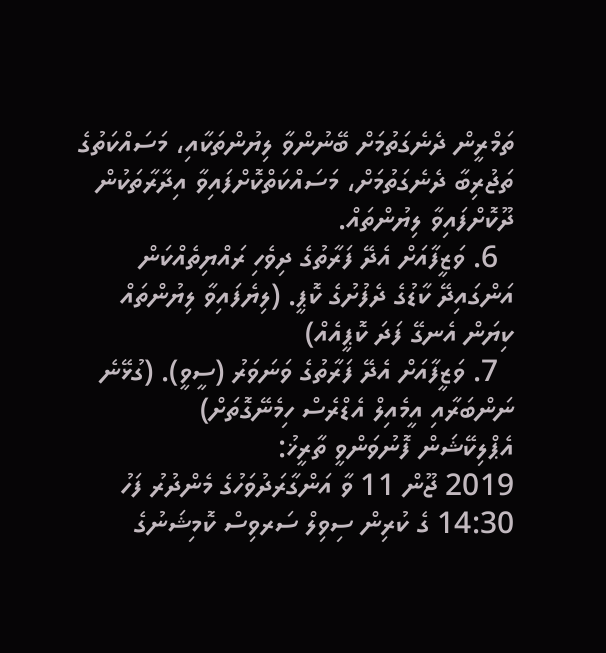ތަމްރީން ދެނެގަތުމަށް ބޭނުންވާ ލިޔުންތަކާއި، މަސައްކަތުގެ ތަޖުރިބާ ދެނެގަތުމަށް، މަސައްކަތްކޮށްފައިވާ އިދާރާތަކުން ދޫކޮށްފައިވާ ލިޔުންތައް.
  6. ވަޒީފާއަށް އެދޭ ފަރާތުގެ ދިވެހި ރައްޔިތެއްކަން އަންގައިދޭ ކާޑުގެ ދެފުށުގެ ކޮޕީ. (ލިޔެފައިވާ ލިޔުންތައް ކިޔަން އެނގޭ ފަދަ ކޮޕީއެއް)
  7. ވަޒީފާއަށް އެދޭ ފަރާތުގެ ވަނަވަރު (ސީވީ). (ގުޅޭނެ ނަންބަރާއި އީމެއިލް އެޑްރެސް ހިމެނޭގޮތަށް)
އެޕްލިކޭޝަން ފޮނުވަންވީ ތާރީޚު:
2019 ޖޫން 11 ވާ އަންގާރަދުވަހުގެ މެންދުރު ފަހު 14:30 ގެ ކުރިން ސިވިލް ސަރވިސް ކޮމިޝަނުގެ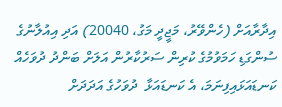އިދާރާއަށް (ހެންވޭރު، މަޖީދީ މަގު، 20040) އަދި އިއުލާނުގެ ސުންގަޑި ހަމަވުމުގެ ކުރިން ސަރުކާރުން އަލަށް ބަންދު ދުވަހެއް ކަނޑައަޅައިފިނަމަ، އެ ކަނޑައަޅާ  ދުވަހުގެ އަދަދަށް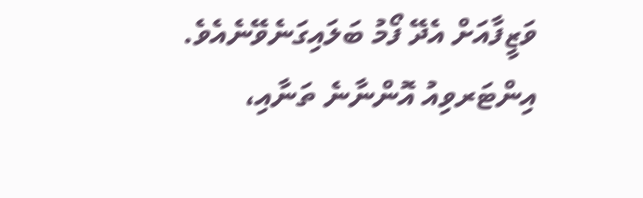ވަޒީފާއަށް އެދޭ ފޯމު ބަލައިގަނެވޭނެއެވެ.
އިންޓަރވިއު އޮންނާނެ ތަނާއި،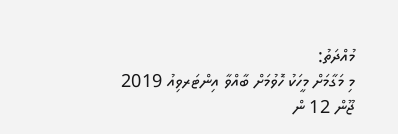މުއްދަތު:
މި މަގާމަށް މީހަކު ހޮވުމަށް ބާއްވާ އިންޓަރވިއު 2019 ޖޫން 12 ން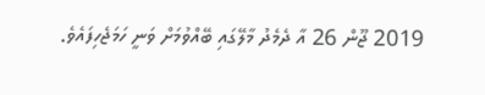2019 ޖޫން 26 އާ ދެމެދު މާލޭގައި ބޭއްވުމަށް ވަނީ ހަމަޖެހިފައެވެ.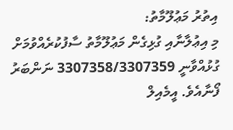އިތުރު މަޢުލޫމާތު:
މި އިޢުލާނާއި ގުޅިގެން މަޢުލޫމާތު ސާފުކުރެއްވުމަށް ގުޅުއްވާނީ 3307358/3307359 ނަންބަރު ފޯނާއެވެ. އީމެއިލް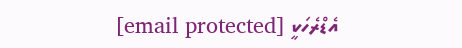އެޑްރެހަކީ [email protected]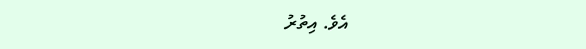އެވެ. އިތުރު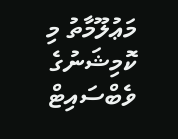މަޢުލޫމާތު މި ކޮމިޝަނުގެ ވެބްސައިޓް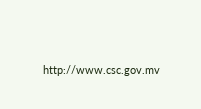http://www.csc.gov.mv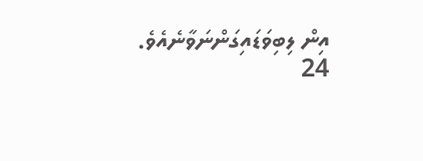އިން ލިބިވަޑައިގަންނަވާނެއެވެ.
24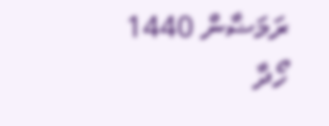ރަމަޟާން 1440
ހޯދާ